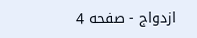ازدواج - صفحه 4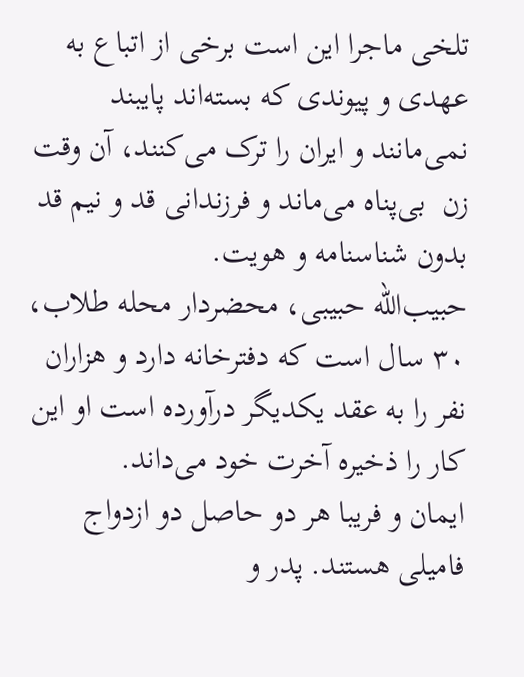تلخی ماجرا این است برخی از اتباع به عهدی و پیوندی که بسته‌اند پایبند نمی‌مانند و ایران را ترک می‌کنند، آن وقت زن  بی‌پناه می‌ماند و فرزندانی قد و نیم قد بدون شناسنامه و هویت.
حبیب‌الله حبیبی، محضردار محله طلاب، ۳۰ سال است که دفترخانه دارد و هزاران نفر را به عقد یکدیگر درآورده است او این کار را ذخیره آخرت خود می‌داند.
ایمان و فریبا هر دو حاصل دو ازدواج فامیلی هستند. پدر و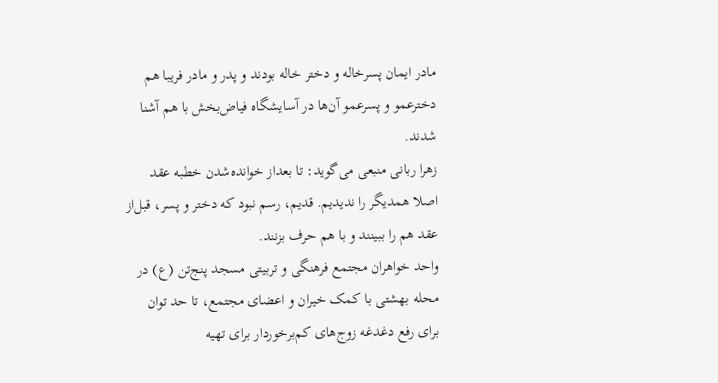مادر ایمان پسرخاله و دختر خاله بودند و پدر و مادر فریبا هم دخترعمو و پسرعمو آن‌ها در آسایشگاه فیاض‌بخش با هم آشنا شدند.
زهرا ربانی منبعی می‌گوید: تا بعد‌از خوانده‌شدن خطبه عقد اصلا همدیگر را ندیدیم. قدیم، رسم نبود که دختر و پسر، قبل‌از عقد هم را ببینند و با هم حرف بزنند.
واحد خواهران مجتمع فرهنگی و تربیتی مسجد پنج‌تن (ع) در محله بهشتی با کمک خیران و اعضای مجتمع، تا حد توان برای رفع دغدغه زوج‌های کم‌برخوردار برای تهیه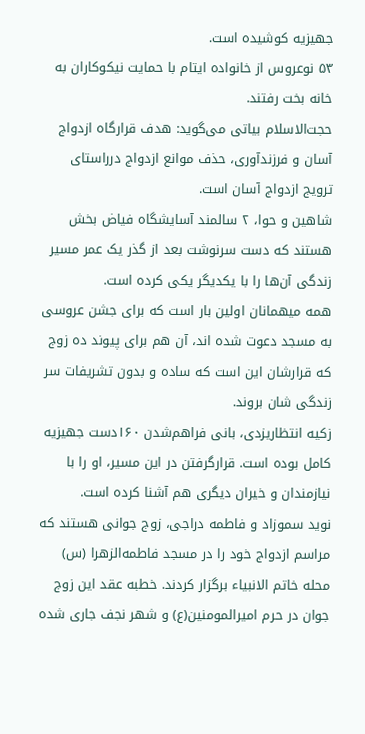جهیزیه کوشیده است.
۵۳ نوعروس از خانواده ایتام با حمایت نیکوکاران به خانه بخت رفتند.
حجت‌الاسلام بیاتی می‌گوید: هدف قرارگاه ازدواج آسان و فرزندآوری، حذف موانع ازدواج درراستای ترویج ازدواج آسان است.
شاهین و حوا، ۲ سالمند آسایشگاه فیاض بخش هستند که دست سرنوشت بعد از گذر یک عمر مسیر زندگی آن‌ها را با یکدیگر یکی کرده است.
همه میهمانان اولین بار است که برای جشن عروسی به مسجد دعوت شده اند، آن هم برای پیوند ده زوج که قرارشان این است که ساده و بدون تشریفات سر زندگی شان بروند.
زکیه انتظار‌یزدی، بانی فراهم‌شدن ۱۶۰دست جهیزیه کامل بوده است. قرار‌گرفتن در این مسیر، او را با نیازمندان و خیران دیگری هم آشنا کرده است.
نوید سموزاد و فاطمه دراجی، زوج جوانی هستند که مراسم ازدواج خود را در مسجد فاطمه‌الزهرا (س) محله خاتم الانبیاء برگزار کردند. خطبه عقد این زوج جوان در حرم امیرالمومنین(ع) و شهر نجف جاری شده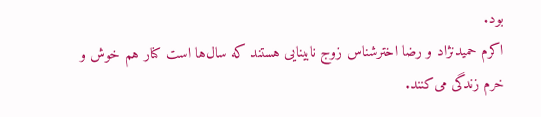بود.
اکرم حمیدنژاد و رضا اخترشناس زوج نابینایی هستند که سال‌ها است کنار هم خوش و خرم زندگی می‌کنند.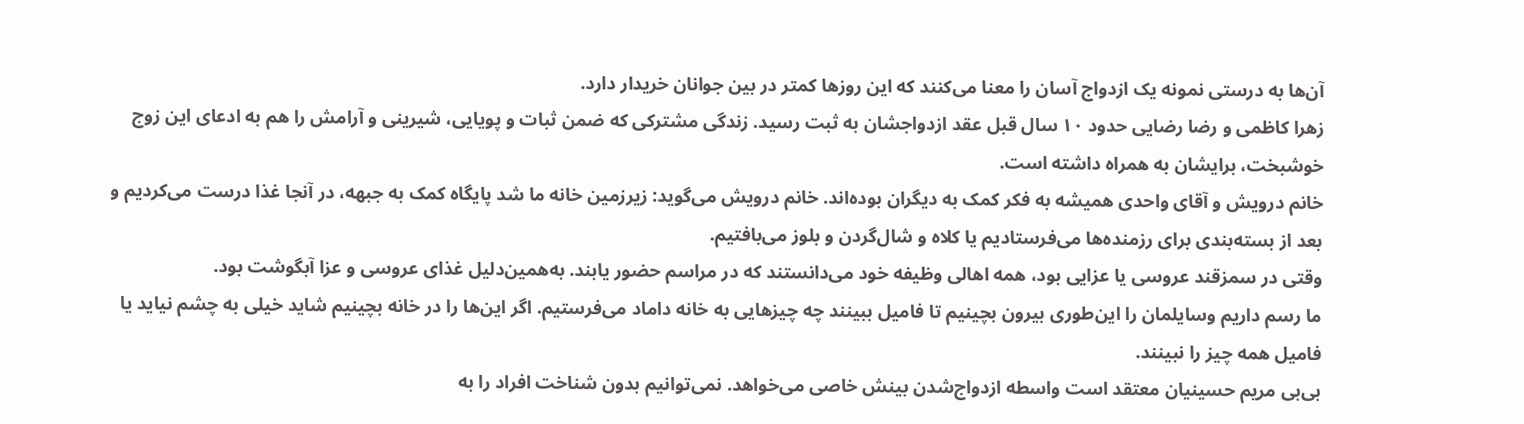آن‌ها به درستی نمونه یک ازدواج آسان را معنا می‌کنند که این روز‌ها کمتر در بین جوانان خریدار دارد.
زهرا کاظمی و رضا رضایی حدود ۱۰ سال قبل عقد ازدواجشان به ثبت رسید. زندگی مشترکی که ضمن ثبات و پویایی، شیرینی و آرامش را هم به ادعای این زوج خوشبخت، برایشان به همراه داشته است.
خانم درویش و آقای واحدی همیشه به فکر کمک به دیگران بوده‌اند. خانم درویش می‌گوید: زیرزمین خانه ما شد پایگاه کمک به جبهه، در آنجا غذا درست می‌کردیم و بعد از بسته‌بندی برای رزمنده‌ها می‌فرستادیم یا کلاه و شال‌گردن و بلوز می‌بافتیم.
وقتی در سمزقند عروسی یا عزایی بود، همه اهالی وظیفه خود می‌دانستند که در مراسم حضور یابند. به‌همین‌دلیل غذای عروسی و عزا آبگوشت بود.
ما رسم داریم وسایلمان را این‌طوری بیرون بچینیم تا فامیل ببینند چه چیز‌هایی به خانه داماد می‌فرستیم. اگر این‌ها را در خانه بچینیم شاید خیلی به چشم نیاید یا فامیل همه چیز را نبینند.
بی‌بی مریم حسینیان معتقد است واسطه ازدواج‌شدن بینش خاصی می‌خواهد. نمی‌توانیم بدون شناخت افراد را به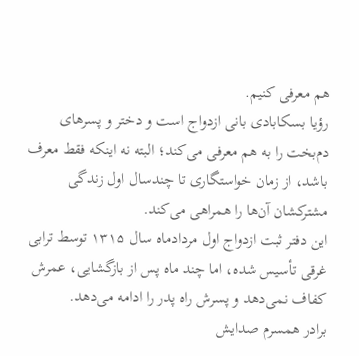هم معرفی کنیم.
رؤیا بسکابادی بانی ازدواج است و دختر و پسر‌های دم‌بخت را به هم معرفی می‌کند؛ البته نه اینکه فقط معرف باشد، از زمان خواستگاری تا چند‌سال اول زندگی مشترکشان آن‌ها را همراهی می‌کند.
این دفتر ثبت ازدواج اول مردادماه سال ۱۳۱۵ توسط ترابی غرقی تأسیس شده، اما چند ماه پس از بازگشایی، عمرش کفاف نمی‌دهد و پسرش راه پدر را ادامه می‌دهد.
برادر همسرم صدایش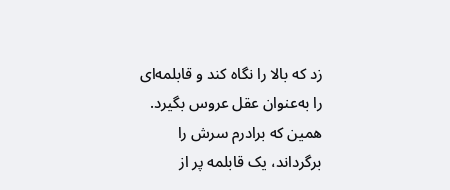زد که بالا را نگاه کند و قابلمه‌ای را به‌عنوان عقل عروس بگیرد. همین که برادرم سرش را برگرداند، یک قابلمه پر از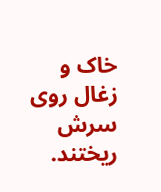خاک و زغال روی سرش ریختند.